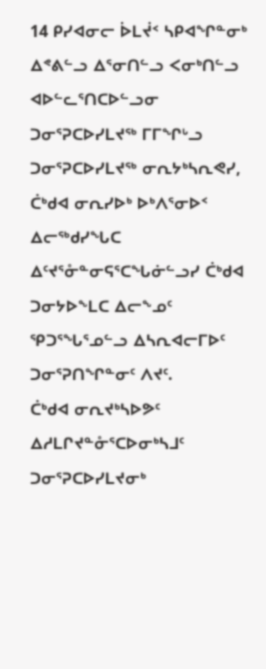14 ᑭᓯᐊᓂᓕ ᐆᒪᔫᑉ ᓴᑭᐊᖏᓐᓂᒃ ᐃᕝᕕᓪᓗ ᐃᕐᓂᑎᓪᓗ ᐸᓂᒃᑎᓪᓗ ᐊᐅᓪᓚᕐᑎᑕᐅᓪᓗᓂ ᑐᓂᕐᕈᑕᐅᓯᒪᔪᖅ ᒥᒥᖏᒡᓗ ᑐᓂᕐᕈᑕᐅᓯᒪᔪᖅ ᓂᕆᔭᒃᓴᕆᕙᓯ, ᑖᒃᑯᐊ ᓂᕆᓯᐅᒃ ᐅᒃᐱᕐᓂᐅᑉ ᐃᓕᖅᑯᓯᖓᑕ ᐃᑦᔪᕐᓁᓐᓂᕋᕐᑕᖓᓃᓪᓗᓯ ᑖᒃᑯᐊ ᑐᓂᔭᐅᖕᒪᑕ ᐃᓕᖕᓄᑦ ᕿᑐᕐᖓᕐᓄᓪᓗ ᐃᓴᕆᐊᓕᒥᐅᑦ ᑐᓂᕐᕈᑎᖏᓐᓂᑦ ᐱᔪᑦ.
ᑖᒃᑯᐊ ᓂᕆᔪᒃᓴᐅᕗᑦ ᐃᓱᒪᒋᔪᓐᓁᕐᑕᐅᓂᒃᓴᒧᑦ ᑐᓂᕐᕈᑕᐅᓯᒪᔪᓂᒃ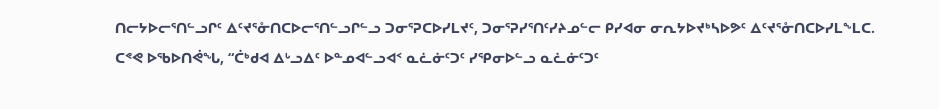ᑎᓕᔭᐅᓕᕐᑎᓪᓗᒋᑦ ᐃᑦᔪᕐᓁᑎᑕᐅᓕᕐᑎᓪᓗᒋᓪᓗ ᑐᓂᕐᕈᑕᐅᓯᒪᔪᑦ, ᑐᓂᕐᕈᓯᕐᑎᑦᓯᔨᓄᓪᓕ ᑭᓯᐊᓂ ᓂᕆᔭᐅᔪᒃᓴᐅᕗᑦ ᐃᑦᔪᕐᓁᑎᑕᐅᓯᒪᖕᒪᑕ.
ᑕᕝᕙ ᐅᖃᐅᑎᕚᖓ, “ᑖᒃᑯᐊ ᐃᒡᓗᐃᑦ ᐅᓐᓄᐊᓪᓗᐊᑉ ᓇᓛᓃᑦᑐᑦ ᓯᕿᓂᐅᓪᓗ ᓇᓛᓃᑦᑐᑦ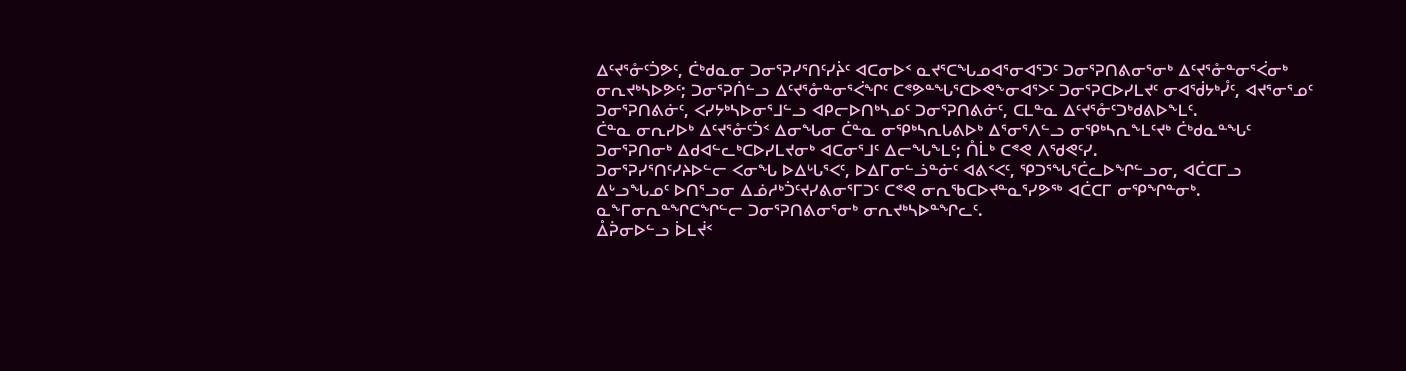ᐃᑦᔪᕐᓁᑦᑑᕗᑦ, ᑖᒃᑯᓇᓂ ᑐᓂᕐᕈᓯᕐᑎᑦᓯᔩᑦ ᐊᑕᓂᐅᑉ ᓇᔪᕐᑕᖓᓄᐊᕐᓂᐊᕐᑐᑦ ᑐᓂᕐᕈᑎᕕᓂᕐᓂᒃ ᐃᑦᔪᕐᓁᓐᓂᕐᐹᓂᒃ ᓂᕆᔪᒃᓴᐅᕗᑦ; ᑐᓂᕐᕈᑏᓪᓗ ᐃᑦᔪᕐᓁᓐᓂᕐᐹᖏᑦ ᑕᕝᕗᓐᖓᕐᑕᐅᕙᖕᓂᐊᕐᐳᑦ ᑐᓂᕐᕈᑕᐅᓯᒪᔪᑦ ᓂᐊᖂᔭᒃᓮᑦ, ᐊᔪᕐᓂᕐᓄᑦ ᑐᓂᕐᕈᑎᕕᓃᑦ, ᐸᓯᔭᒃᓴᐅᓂᕐᒧᓪᓗ ᐊᑭᓕᐅᑎᒃᓴᓄᑦ ᑐᓂᕐᕈᑎᕕᓃᑦ, ᑕᒪᓐᓇ ᐃᑦᔪᕐᓁᑦᑐᒃᑯᕕᐅᖕᒪᑦ.
ᑖᓐᓇ ᓂᕆᓯᐅᒃ ᐃᑦᔪᕐᓁᑦᑑᑉ ᐃᓂᖓᓂ ᑖᓐᓇ ᓂᕿᒃᓴᕆᒐᕕᐅᒃ ᐃᕐᓂᕐᐱᓪᓗ ᓂᕿᒃᓴᕆᖕᒪᑦᔪᒃ ᑖᒃᑯᓇᓐᖓᑦ ᑐᓂᕐᕈᑎᓂᒃ ᐃᑯᐊᓪᓚᒃᑕᐅᓯᒪᔪᓂᒃ ᐊᑕᓂᕐᒧᑦ ᐃᓕᖓᖕᒪᑦ; ᑍᒫᒃ ᑕᕝᕙ ᐱᖁᕙᑦᓯ.
ᑐᓂᕐᕈᓯᕐᑎᑦᓯᔨᐅᓪᓕ ᐸᓂᖓ ᐅᐃᒡᒐᕐᐸᑦ, ᐅᐃᒥᓂᓪᓘᓐᓃᑦ ᐊᕕᑉᐸᑦ, ᕿᑐᕐᖓᕐᑖᓚᐅᖏᓪᓗᓂ, ᐊᑖᑕᒥᓗ ᐃᒡᓗᖓᓄᑦ ᐅᑎᕐᓗᓂ ᐃᓅᓱᒃᑑᑦᔪᓯᕕᓂᕐᒥᑐᑦ ᑕᕝᕙ ᓂᕆᖃᑕᐅᔪᓐᓇᕐᓯᕗᖅ ᐊᑖᑕᒥ ᓂᕿᖏᓐᓂᒃ. ᓇᖕᒥᓂᕆᓐᖏᑕᖏᓪᓕ ᑐᓂᕐᕈᑎᕕᓂᕐᓂᒃ ᓂᕆᔪᒃᓴᐅᓐᖏᓚᑦ.
ᐂᕉᓂᐅᓪᓗ ᐆᒪᔫᑉ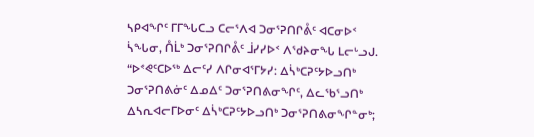ᓴᑭᐊᖏᑦ ᒥᒥᖓᑕᓗ ᑕᓕᕐᐱᐊ ᑐᓂᕐᕈᑎᒋᕔᑦ ᐊᑕᓂᐅᑉ ᓵᖓᓂ, ᑍᒫᒃ ᑐᓂᕐᕈᑎᒋᕔᑦ ᒨᓯᓯᐅᑉ ᐱᖁᔨᓂᖓ ᒪᓕᒡᓗᒍ.
“ᐅᕝᕙᑦᑕᐅᖅ ᐃᓕᑦᓯ ᐱᒋᓂᐊᕐᒥᔭᓯ: ᐃᓵᒃᑕᕈᑦᔭᐅᓗᑎᒃ ᑐᓂᕐᕈᑎᕕᓃᑦ ᐃᓄᐃᑦ ᑐᓂᕐᕈᑎᕕᓂᖏᑦ, ᐃᓚᖃᕐᓗᑎᒃ ᐃᓴᕆᐊᓕᒥᐅᓂᑦ ᐃᓵᒃᑕᕈᑦᔭᐅᓗᑎᒃ ᑐᓂᕐᕈᑎᕕᓂᖏᓐᓂᒃ;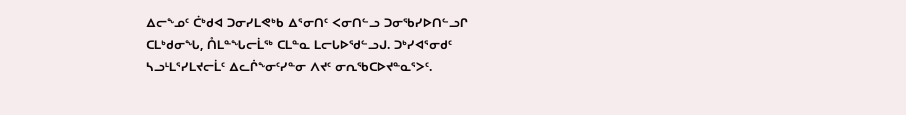ᐃᓕᖕᓄᑦ ᑖᒃᑯᐊ ᑐᓂᓯᒪᕙᒃᑲ ᐃᕐᓂᑎᑦ ᐸᓂᑎᓪᓗ ᑐᓂᖃᓯᐅᑎᓪᓗᒋ ᑕᒪᒃᑯᓂᖓ, ᑍᒪᓐᖓᓕᒫᖅ ᑕᒪᓐᓇ ᒪᓕᒐᐅᖁᓪᓗᒍ. ᑐᒃᓯᐊᕐᓂᑯᑦ ᓴᓗᒻᒪᕐᓯᒪᔪᓕᒫᑦ ᐃᓚᒌᖕᓂᑦᓯᓐᓂ ᐱᔪᑦ ᓂᕆᖃᑕᐅᔪᓐᓇᕐᐳᑦ.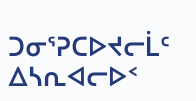ᑐᓂᕐᕈᑕᐅᔪᓕᒫᑦ ᐃᓴᕆᐊᓕᐅᑉ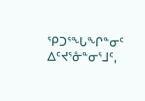ᕿᑐᕐᖓᖏᓐᓂᑦ ᐃᑦᔪᕐᓁᓐᓂᕐᒧᑦ,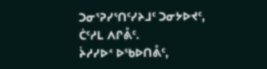ᑐᓂᕐᕈᓯᕐᑎᑦᓯᔨᒧᑦ ᑐᓂᔭᐅᔪᑦ, ᑖᑦᓱᒪ ᐱᒋᕔᑦ.
ᔩᓱᓯᐅᑉ ᐅᖃᐅᑎᕔᑦ,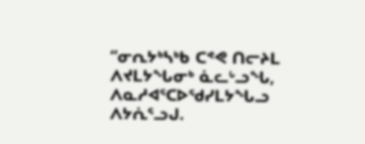“ᓂᕆᔭᒃᓴᒃᑲ ᑕᕝᕙ ᑎᓕᔨᒪ ᐱᔪᒪᔭᖓᓂᒃ ᓈᓚᒡᓗᖓ, ᐱᓇᓱᐊᕐᑕᐅᖁᓯᒪᔭᖓᓗ ᐱᔭᕇᕐᓗᒍ.